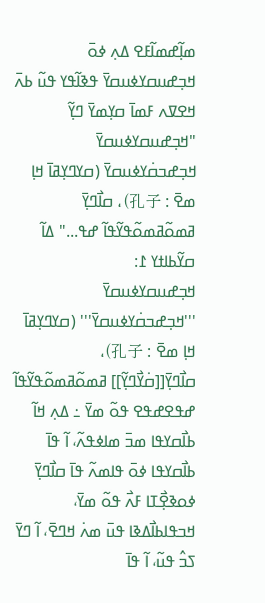ߘߊ߲߬ߝߘߊ߬ߓߐ ߡߍ߲ ߦߋ߫ ߞߏ߲ߝߎߛߌߦߎߛߌ߫ ߟߢߊ߬ߟߌ ߟߎ߬ ߕߍ߫
ߞߐߜߍ ߓߘߊ߫ ߛߌ߲ߘߌ߫ ߣߌ߲߬ "ߞߏ߲ߝߎߛߌߦߎߛߌ߫ ߞߏ߲ߝߏߛ߭ߌߦߎߛߌ߫ (ߛߌߣߌ߲ߥߊ߫ ߞߊ߲ ߘߐ߫ : 孔子)، ߛߊ߯ߣߌ߲߫ ߥߘߋ߬ߥߘߋ߬ߟߌ߬ߟߊ߬ ߝߟ..." ߡߊ߬
ߛߌ߬ߕߊߙߌ ߁:
ߞߏ߲ߝߎߛߌߦߎߛߌ߫
'''ߞߏ߲ߝߏߛ߭ߌߦߎߛߌ߫''' (ߛߌߣߌ߲ߥߊ߫ ߞߊ߲ ߘߐ߫ : 孔子)، ߛߊ߯ߣߌ߲߫[[ߛ߭ߌ߯ߣߌ߲߬]] ߥߘߋ߬ߥߘߋ߬ߟߌ߬ߟߊ߬ ߝߟߐߝߟߐ ߟߋ߬ ߘߌ߫ ߸ ߡߍ߲ ߞߊ߬ ߕߊ߯ߛߌߟߊ ߘߏ߫ ߘߊߦߟߍ߬، ߊ߬ ߟߊ߫ ߕߊ߯ߛߌߟߊ ߦߋ߫ ߟߊߘߍ߬ ߟߊ߫ ߛߊ߯ߣߌ߲߫ ߦߋߢߐ߲߯ߠߊ ߓߍ߯ ߟߋ߬ ߘߌ߫، ߞߏߟߊߕߊ߯ߡߢߊ ߟߎ߫ ߘߍ߭ ߞߣߐ߫، ߊ߬ ߣߌ߫ ߖߏ߮ ߟߎ߬، ߊ߬ ߟߊ߫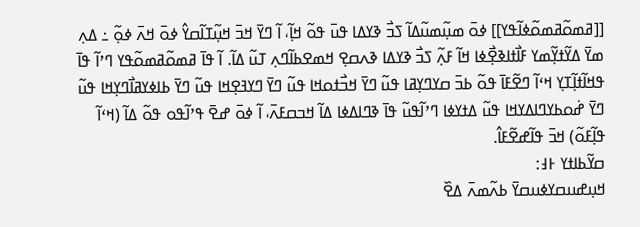[[ߥߘߋ߬ߥߘߋ߬ߦߊ߬ߟߌ]] ߦߋ߫ ߘߎ߲߬ߘߎ߬ߡߊ߬ ߖߏ߯ ߢߌߡߊ ߟߎ߫ ߟߋ߬ ߞߊ߲߬، ߊ߬ ߣߌ߫ ߞߏ߫ ߞߎ߲߬ߠߊ߬ߛߌ߮ ߦߋ߫ ߞߍ߫ ߦߋ߲߬ ߸ ߡߍ߲ ߘߌ߫ ߡߌ߬ߙߌ߲߬ߘߌ ߓߊ߯ߙߊߢߐ߲߯ߦߊ ߞߊ߬ ߓߍ߲߬ ߖߏ߯ ߢߌߡߊ ߢߍߛߐ߲ ߞߘߐߕߊ߬ߣߍ߲ ߠߎ߬ ߡߊ߬. ߊ߬ ߟߊ߫ ߥߘߋ߬ߥߘߋ߬ߟߌ ߣߴߊ߬ ߟߊ߫ ߟߞߊ߬ߙߊ߲߬ߠߌ߲ ߞߵߊ߬ ߣߐ߬ߓߊ߫ ߟߋ߬ ߕߏ߫ ߛߌߣߌ߲ߥߊ ߟߎ߬ ߣߌ߫ ߞߏ߯ߙߋߞߊ ߟߎ߬ ߣߌ߫ ߣߌߔߐ߲ߞߊ ߟߎ߬ ߣߌ߫ ߕߊߦߌߥߊ߯ߣߌ߲ߞߊ ߟߎ߬ ߣߌ߫ ߝ߭ߋߕߌߣߊߡߌߞߊ ߟߎ߬ ߡߙߌߦߊ ߣߴߊ߬ߟߎ߬ ߟߊ߫ ߢߣߊߡߦߊ ߡߊ߬ ߞߏߛߓߍ߫، ߊ߬ ߦߋ߫ ߝߐ߫ ߟߴߊ߬ߟߋ ߟߋ߬ ߡߊ߬ (ߞߵߊ߬ ߟߊ߲߬ߓߋ߬) ߞߏ߫ ߟߊ߬ߝߐ߬ߓߊ߮.
ߛߌ߬ߕߊߙߌ ߅߃:
ߞߎ߲ߝߎߛߌߦߎߛߌ߫ ߕߍ߬ߘߍ߫ ߡߐ߰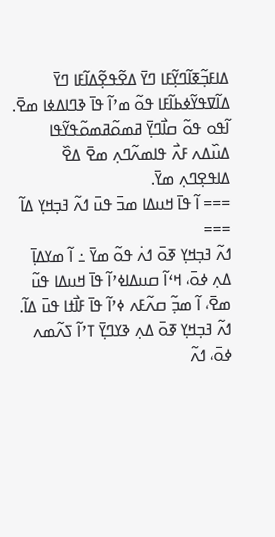ߡߊߓߏ߲߬ߧߊ߬ߣߌ߲߬ߓߊ ߣߌ߫ ߡߐ߬ߟߐ߲߬ߡߊ߬ߓߊ ߣߌ߫ ߡߊ߬ߜߟߌ߬ߦߕߊ߬ߓߊ ߟߋ߬ ߘߴߊ߬ ߟߊ߫ ߢߣߊߡߦߊ ߘߐ߫. ߊ߬ߟߋ ߟߋ߬ ߛߊ߯ߣߌ߲߫ ߥߘߋ߬ߥߘߋ߬ߟߌ߬ߟߊ ߡߎ߰ߡߍ ߓߍ߯ ߟߊߘߍ߬ߣߍ߲ ߘߐ߫ ߡߐ߰ ߡߊߟߐ߲ߣߍ߲ ߘߌ߫.
=== ߊ߬ ߟߊ߫ ߞߎߡߊ ߘߏ߫ ߟߎ߫ ߗߍ߬ ߔߏ߲ߞߌ߲ ߡߊ߬ ===
ߗߍ߬ ߔߏ߲ߞߌ߲ ߧߋ߫ ߗߍ߭ ߟߋ߬ ߘߌ߫ ߸ ߊ߬ ߘߌߡߊ߲߫ ߡߍ߲ ߦߋ߫، ߞߵߊ߬ ߛߎߡߊߦߴߊ߬ ߟߊ߫ ߞߎߡߊ ߟߎ߬ ߘߐ߫، ߊ߬ ߘߏ߲߬ ߛߍ߬ߓߍ ߦߴߊ߬ ߟߊ߫ ߓߊ߯ߙߊ ߟߎ߫ ߡߊ߬.
ߗߍ߬ ߔߏ߲ߞߌ߲ ߧߋ߫ ߡߍ߲ ߢߌߣߌ߲߫ ߠߴߊ߬ ߖߍ߬ߘߍ ߦߋ߫، ߗߍ߬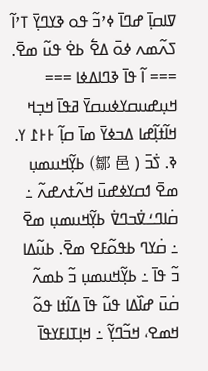ߜߊߛߊ߲߫ ߝߣߊ߫ ߦߴߏ߬ ߟߋ ߢߌߣߌ߲߫ ߠߴߊ߬ ߖߍ߬ߘߍ ߦߋ߫ ߡߐ߱ ߕߐ߭ ߟߎ߬ ߘߐ߫.
=== ߊ߬ ߟߊ߫ ߢߣߊߡߦߊ ===
ߞߎ߲ߝߎߛߌߦߎߛߌ߫ ߥߟߊ߫ ߞߏ߲ߞ ߞߊ߬ߙߊ߲߬ߝߊ ߡߏߦߌ߫ ߘߊ߫ ߛߊ߲߬ ߅߅߁ ߌ. ߢ. ߖ߭ߏ߫ ( 鄒 邑) ߕߌ߲߬ߞߎߘߎ߲ ߘߐ߫ ߗߛߌߦߝߎ߫ ߞߍ߬ߙߍߝߍ߬ ߸ ߛ߭ߊߣߑߜ߭ߏߣߜ߭ ߕߌ߲߬ߞߎߘߎ߲ ߘߐ߫ ߸ ߛ߭ߌߣ ߕߟߋ߬ߓߐ ߘߐ߫. ߕߎ߬ߡߊ ߏ߬ ߟߊ߫ ߸ ߕߌ߲߬ߞߎߘߎ߲ ߏ߬ ߕߘߍ߬ ߛ߭ߎ߫ ߝߊ߰ߡߊ ߟߎ߬ ߟߊ߫ ߡߊ߬ߙߊ ߟߋ߬ ߞߘߐ، ߞߏ߬ߣߌ߲߬ ߸ ߞߊ߲ߠߊߓߌߟߊ߫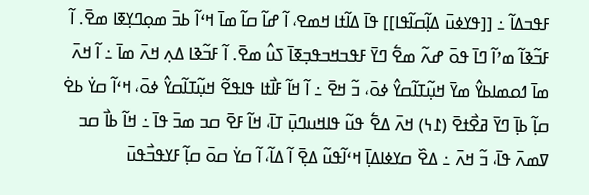ߓߟߏߡߊ߬ ߸ [[ߟߌߦߎ߫ ߡߊ߲߬ߛߊ߬ߟߊ]] ߟߊ߫ ߡߊ߬ߙߊ ߞߘߐ، ߊ߬ ߝߊ߬ ߛߊ߬ ߘߊ߫ ߞߵߊ߬ ߕߏ߫ ߘߋ߲ߣߌ߲ߧߊ ߘߐ߫. ߊ߬ ߓߏ߬ߢߊ߬ ߘߴߊ߬ ߣߊ߫ ߟߋ߫ ߝߍ߬ ߘߐ߱ ߣߌ߫ ߓߟߏߞߏߟߏ߲ߧߊ߫ ߖߎ߮ ߘߐ߫. ߊ߬ ߓߏ߬ߢߊ ߡߍ߲ ߞߍ߫ ߘߊ߫ ߸ ߊ߬ ߞߍ߫ ߘߊ߫ ߗߋߘߊߕߌ߮ ߘߌ߫ ߞߎ߲߬ߠߊ߬ߛߌ߮ ߦߋ߫، ߏ߬ ߞߐ߫ ߸ ߊ߬ ߞߊ߬ ߓߊ߯ߙߊ ߟߊߟߐ߬ ߞߎ߲߬ߠߊ߬ߛߌ߮ ߦߋ߫، ߞߵߊ߬ ߛߌ߭ ߕߐ߭ ߛߊ߲߬ ߕߊ߲߫ ߣߌ߫ ߥߐ߯ߙߐ߫ (߁߆) ߞߍ߫ ߡߐ߱ ߟߎ߬ ߟߊߞߎߣߎ߲߫ ߠߊ߫، ߞߊ߬ ߓߐ߫ ߛߏ ߘߏ߫ ߟߊ߫ ߸ ߞߊ߬ ߕߊ߯ ߛߏ ߜߘߍ߫ ߟߊ߫، ߏ߬ ߞߍ߫ ߸ ߡߐ߰ ߛߌߦߊߡߊ߲߫ ߞߵߊ߬ߟߎ߬ ߡߐ߲߫ ߊ߬ ߡߊ߬، ߊ߬ ߛߌ߭ ߛߋ߫ ߛߊ߲߬ ߓߌߟߏ߯ߟߎ߫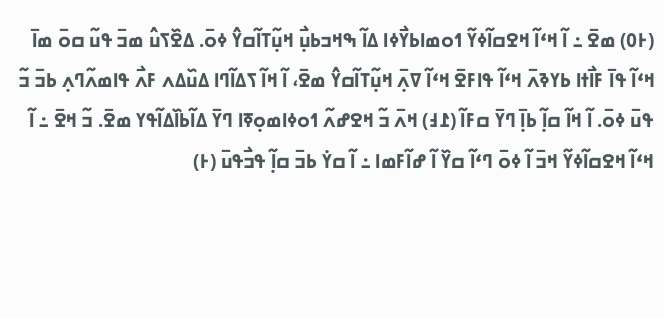(߅߀) ߘߐ߫ ߸ ߊ߬ ߞߵߊ߬ ߞߐߛߊ߬ߦߌ߬ ߗߋߘߊߕߌ߯ߦߊ ߡߊ߬ ߒߞߏߕߎ߲߯ ߞߎ߲߬ߠߊ߬ߛߌ߮ ߦߋ߫. ߡߐ߰ߖߎ߮ ߘߏ߫ ߟߎ߬ ߛߋ߫ ߘߊ߫ ߞߵߊ߬ ߟߊ߫ ߓߊ߯ߙߊ ߕߌߢߍ߫ ߞߵߊ߬ ߟߊߓߐ߫ ߞߵߊ߬ ߜߍ߲߫ ߞߎ߲߬ߠߊ߬ߛߌ߮ ߘߐ߫، ߊ߬ ߞߊ߬ ߖߡߊ߬ߣߊ ߡߎ߰ߡߍ ߓߍ߯ ߟߊߘߍ߬ߣߍ߲ ߕߏ߫ ߏ߬ ߟߎ߫ ߦߋ߫. ߊ߬ ߞߊ߬ ߛߊ߲߬ ߕߊ߲߫ ߣߌ߫ ߛߓߊ߬ (߁߃) ߞߍ߫ ߏ߬ ߞߐߝߍ߬ ߗߋߦߊߘߋ߲ߧߊ ߣߌ߫ ߡߊ߬ߕߊ߰ߡߊ߬ߟߌ ߘߐ߫. ߏ߬ ߞߐ߫ ߸ ߊ߬ ߞߵߊ߬ ߞߐߛߊ߬ߦߌ߬ ߞߏ߫ ߊ߬ ߦߋ߫ ߣߵߊ߬ ߛߌ߰ ߊ߬ ߝߊ߬ߓߘߊ ߸ ߊ߬ ߛߌ߭ ߕߏ߫ ߛߊ߲߬ ߟߏ߯ߟߎ߫ (߅)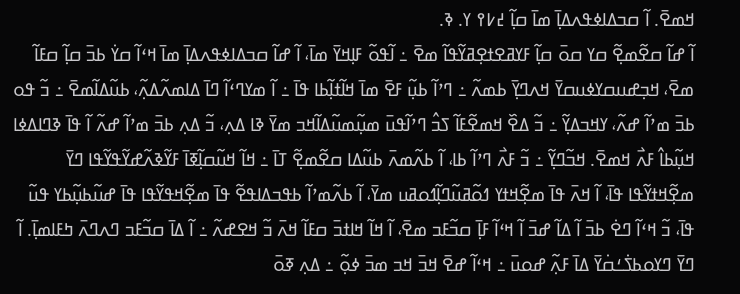ߞߘߐ߫. ߊ߬ ߛߏߡߊߦߟߍߡߊ߲߫ ߘߊ߫ ߛߊ߲߬ ߄߇߉ ߌ. ߢ.
ߊ߬ ߝߊ߬ ߛߐ߬ߘߐ߲߬ ߛߌ ߛߋ߫ ߛߊ߲߬ ߓߌߥߐߙߐ߲ߥߌ߬ߟߊ߬ ߘߐ߫ ߸ ߊ߬ߟߋ߬ ߓߊ߲ߞߌ߫ ߘߊ߫، ߊ߬ ߝߊ߬ ߛߏߡߊߦߟߍߡߊ߲߫ ߘߊ߫ ߞߵߊ߬ ߛߌ߭ ߕߏ߫ ߛߊ߲߬ ߛߓߊ߬ ߘߐ߫، ߞߏ߲ߝߎߛߌߦߎߛߌ߫ ߞߍߣߌ߲߫ ߕߘߍ߬ ߸ ߣߴߊ߬ ߕߎ߲߬ ߓߐ߫ ߘߊ߫ ߞߊ߬ߙߊ߲߬ߕߊ ߟߊ߫ ߸ ߊ߬ ߘߌߣߵߊ߬ ߣߊ߫ ߡߊߘߍ߬ߡߍ߲߬، ߕߎ߬ߡߊ߬ߘߐ߫ ߸ ߏ߬ ߟߋ ߕߏ߫ ߘߴߊ߬ ߝߍ߬، ߌߞߏߡߌ߲߬ ߸ ߏ߬ ߡߐ߰ ߞߘߐ߬ߓߊ߬ ߖߏ߮ ߣߴߊ߬ߟߎ߫ ߘߎ߲߬ߘߎ߬ߡߊ߬ߞߏ ߘߌ߫ ߢߊ ߡߍ߲، ߏ߬ ߡߍ߲ ߕߏ߫ ߘߴߊ߬ ߝߍ߬ ߊ߬ ߟߊ߫ ߢߣߊߡߦߊ ߞߎ߲߬ߕߊ߮ ߓߍ߯ ߞߘߐ߫. ߞߏ߬ߣߌ߲߬ ߸ ߏ߬ ߓߍ߯ ߣߴߊ߬ ߕߊ، ߊ߬ ߕߍ߬ߘߍ߫ ߕߎ߬ߡߊ ߛߐ߬ߘߐ߲߬ ߠߊ߫ ߸ ߞߊ߬ ߞߎ߬ߛߊ߲߬ߧߊ߫ ߓߌ߬ߢߍ߬ߝߌ߬ߟߌ߬ߟߊ ߣߌ߫ ߘߐ߲߬ߞߙߌ߬ߟߊ ߟߊ߫، ߊ߬ ߞߍ߫ ߟߊ߫ ߘߐ߲߬ߞߙߌ ߗߋ߬ߥߎ߬ߣߊ߲߬ߗߋߥߎ ߘߌ߫، ߊ߬ ߕߍ߬ߘߴߊ߬ ߕߟߏߡߊߟߐ߬ ߟߊ߫ ߘߐ߲߬ߞߟߌ߬ߟߊ ߟߊ߫ ߝߎ߬ߕߎ߲߬ߕߌ ߟߎ߬ ߟߊ߫، ߏ߬ ߞߵߊ߬ ߣߐ߭ ߕߏ߫ ߊ߬ ߡߊ߬ ߝߏ߫ ߊ߬ ߞߵߊ߬ ߓߊ߲߫ ߛߏ߬ߓߏ ߘߐ߫، ߊ߬ ߞߊ߬ ߞߊߙߏ߫ ߛߓߊ߬ ߞߍ߫ ߏ߬ ߞߐߝߍ߬ ߸ ߊ߬ ߡߊ߫ ߛߏ߬ߓߏ ߣߍߣߍ߫ ߤߓߊߘߊ߲߫. ߊ߬ ߣߌ߫ ߣߌߋߕߖ߭ߑߛ߭ߌ߫ ߡߊ߫ ߓߍ߲߬ ߝߋߎ߫ ߸ ߞߵߊ߬ ߝߐ߫ ߞߏ߫ ߞߏ ߘߏ߫ ߦߋ߲߬ ߸ ߡߍ߲ ߧߋ߫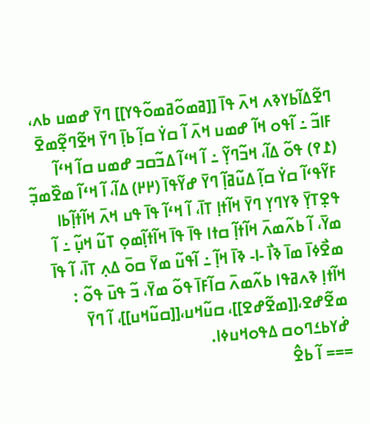ߣߐ߬ߡߊ߬ߕߌߢߍ ߞߍ߫ ߟߊ߫ [[ߥߘߋ߬ߥߘߋ߬ߟߌ]] ߣߌ߫ ߝߘߎ ߕߍ، ߓߊߏ߬ ߸ ߊ߬ߟߋ ߞߊ߬ ߝߘߎ ߞߍ߫ ߊ߬ ߛߌ߭ ߛߊ߲߬ ߕߊ߲߫ ߣߌ߫ ߞߐ߬ߣߐ߲߬ߘߐ߫ (߁߉) ߟߋ߬ ߡߊ߬، ߞߏ߬ߣߌ߲߬ ߸ ߊ߬ ߞߵߊ߬ ߡߏ߬ߛߏ ߝߘߎ ߛߊ߬ ߞߵߊ߬ ߓߌ߬ߟߵߊ߬ ߛߌ߭ ߛߊ߲߬ ߡߎ߬ߥߊ߲߬ ߣߌ߫ ߝߌ߬ߟߊ߫ (߂߂) ߡߊ߬، ߊ߬ ߞߵߊ߬ ߘߐ߰ߘߏ߲߬ ߟߐ߲ߠߌ߲߫ ߢߌߣߌ߲ ߣߌ߫ ߞߊ߬ߙߊ߲ ߠߊ߫، ߊ߬ ߞߵߊ߬ ߟߊ߫ ߟߎ ߞߍ߫ ߞߊ߬ߙߊ߲߬ߕߊ ߘߌ߫، ߊ߬ ߕߍ߬ߘߍ߫ ߞߊ߬ߙߊ߲߬ ߛߙߊ ߟߊ߫ ߟߊ߫ ߞߊ߬ߙߊ߲߬ߘߋ߲ ߠߎ߬ ߞߎ߲߬ ߸ ߊ߬ ߘߐ߯ߦߊ߫ ߘߊ߫ ߢߊ߯ -ߊ- ߢߊ߫ ߞߊ߲߬ ߸ ߊ߬ߟߎ߬ ߘߌ߫ ߛߋ߫ ߡߍ߲ ߠߊ߫، ߊ߬ ߟߊ߫ ߞߊ߬ߙߊ߲ ߢߍߥߟߊ ߕߍ߬ߘߍ߫ ߛߊ߬ߓߊ߫ ߟߋ߬ ߘߌ߫، ߏ߬ ߟߎ߫ ߟߋ߬ : ߘߐ߬ߝߐ،[[ߘߐ߬ߝߐ]]، ߛߎ߬ߞߎ،[[ߛߎ߬ߞߎ]]، ߊ߬ ߣߌ߫ ߝ߭ߌߕߑߣߋߛ ߡߟߋߞߎߦߊ.
=== ߊ߬ ߕߐ߮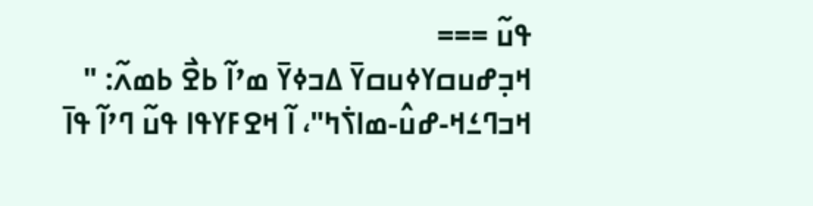ߟߎ߬ ===
ߞߏ߲ߝߎߛߌߦߎߛߌ߫ ߡߏߦߌ߫ ߘߴߊ߬ ߕߐ߯ ߕߘߍ߬: " ߞߏߣߑߞ-ߝߎ߮-ߘߊߖ߭ߤ"، ߊ߬ ߞߐߓߌߟߊ ߟߎ߬ ߣߴߊ߬ ߟߊ߫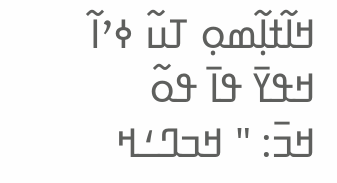ߞߊ߬ߙߊ߲߬ߘߋ߲ ߠߎ߬ ߦߴߊ߬ ߞߟߌ߫ ߟߊ߫ ߟߋ߬ ߞߏ߫: " ߞߏߣߑߞ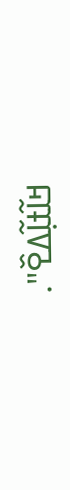ߞߊ߬ߙߊ߲߬ߡߐ߰".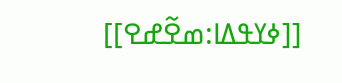[[ߦߌߟߡߊ:ߘߐ߬ߝߐ]]